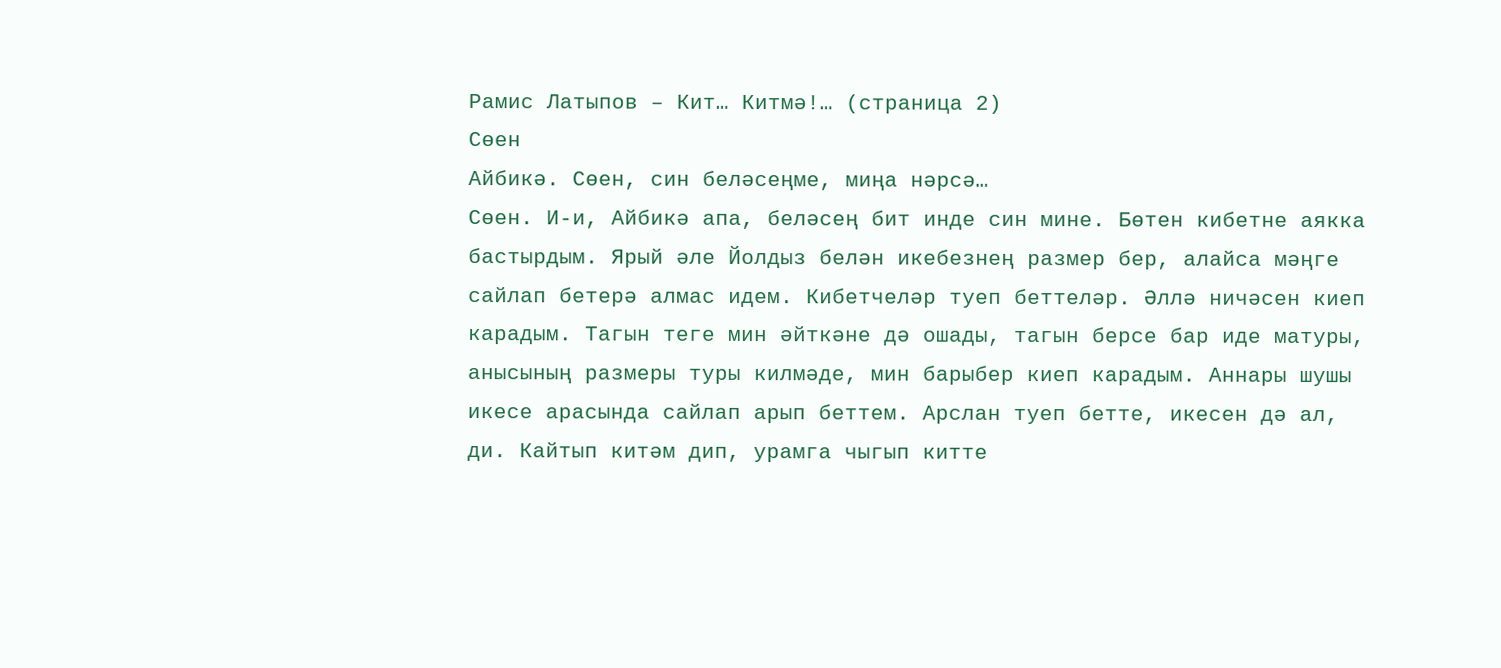Рамис Латыпов – Кит… Китмә!… (страница 2)
Сөен
Айбикә. Сөен, син беләсеңме, миңа нәрсә…
Сөен. И-и, Айбикә апа, беләсең бит инде син мине. Бөтен кибетне аякка бастырдым. Ярый әле Йолдыз белән икебезнең размер бер, алайса мәңге сайлап бетерә алмас идем. Кибетчеләр туеп беттеләр. Әллә ничәсен киеп карадым. Тагын теге мин әйткәне дә ошады, тагын берсе бар иде матуры, анысының размеры туры килмәде, мин барыбер киеп карадым. Аннары шушы икесе арасында сайлап арып беттем. Арслан туеп бетте, икесен дә ал, ди. Кайтып китәм дип, урамга чыгып китте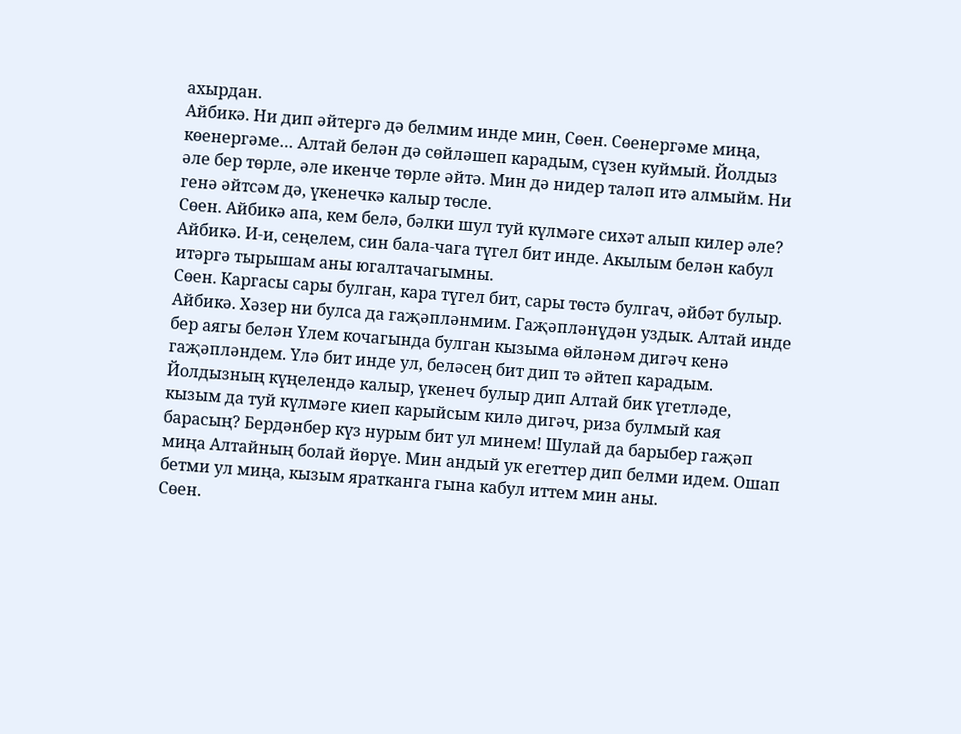ахырдан.
Айбикә. Ни дип әйтергә дә белмим инде мин, Сөен. Сөенергәме миңа, көенергәме… Алтай белән дә сөйләшеп карадым, сүзен куймый. Йолдыз әле бер төрле, әле икенче төрле әйтә. Мин дә нидер таләп итә алмыйм. Ни генә әйтсәм дә, үкенечкә калыр төсле.
Сөен. Айбикә апа, кем белә, бәлки шул туй күлмәге сихәт алып килер әле?
Айбикә. И-и, сеңелем, син бала-чага түгел бит инде. Акылым белән кабул итәргә тырышам аны югалтачагымны.
Сөен. Каргасы сары булган, кара түгел бит, сары төстә булгач, әйбәт булыр.
Айбикә. Хәзер ни булса да гаҗәпләнмим. Гаҗәпләнүдән уздык. Алтай инде бер аягы белән Үлем кочагында булган кызыма өйләнәм дигәч кенә гаҗәпләндем. Үлә бит инде ул, беләсең бит дип тә әйтеп карадым. Йолдызның күңелендә калыр, үкенеч булыр дип Алтай бик үгетләде, кызым да туй күлмәге киеп карыйсым килә дигәч, риза булмый кая барасың? Бердәнбер күз нурым бит ул минем! Шулай да барыбер гаҗәп миңа Алтайның болай йөрүе. Мин андый ук егеттер дип белми идем. Ошап бетми ул миңа, кызым яратканга гына кабул иттем мин аны.
Сөен.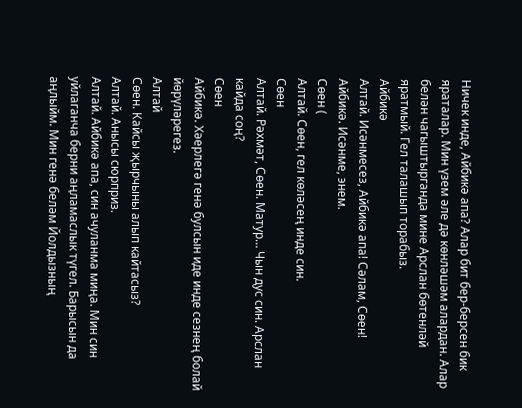Ничек инде, Айбикә апа? Алар бит бер-берсен бик яраталар. Мин үзем әле дә көнләшәм алардан. Алар белән чагыштырганда мине Арслан бөтенләй яратмый. Гел талашып торабыз.
Айбикә
Алтай. Исәнмесез, Айбикә апа! Сәлам, Сөен!
Айбикә. Исәнме, энем.
Сөен (
Алтай. Сөен, гел көләсең инде син.
Сөен
Алтай. Рәхмәт, Сөен. Матур… Чын дус син. Арслан кайда соң?
Сөен
Айбикә. Хәерлегә генә булсын иде инде сезнең болай йөрүләрегез.
Алтай
Сөен. Кайсы җырчыны алып кайтасыз?
Алтай. Анысы сюрприз.
Алтай. Айбикә апа, син ачуланма миңа. Мин син уйлаганча берни аңламаслык түгел. Барысын да аңлыйм. Мин генә беләм Йолдызның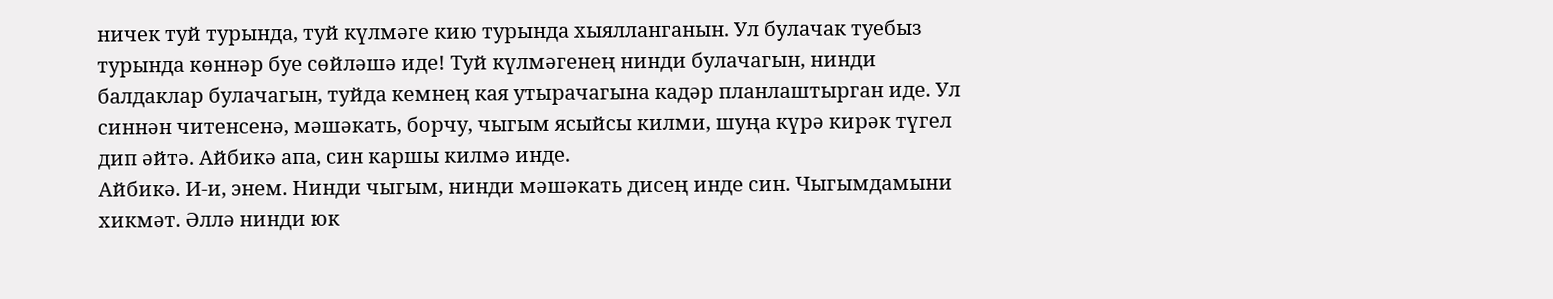ничек туй турында, туй күлмәге кию турында хыялланганын. Ул булачак туебыз турында көннәр буе сөйләшә иде! Туй күлмәгенең нинди булачагын, нинди балдаклар булачагын, туйда кемнең кая утырачагына кадәр планлаштырган иде. Ул синнән читенсенә, мәшәкать, борчу, чыгым ясыйсы килми, шуңа күрә кирәк түгел дип әйтә. Айбикә апа, син каршы килмә инде.
Айбикә. И-и, энем. Нинди чыгым, нинди мәшәкать дисең инде син. Чыгымдамыни хикмәт. Әллә нинди юк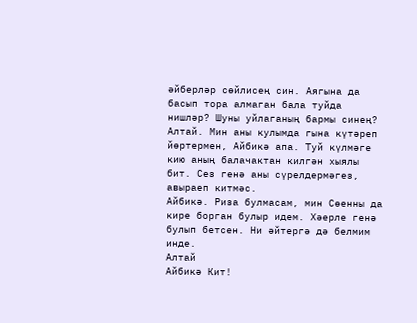әйберләр сөйлисең син. Аягына да басып тора алмаган бала туйда нишләр? Шуны уйлаганың бармы синең?
Алтай. Мин аны кулымда гына күтәреп йөртермен, Айбикә апа. Туй күлмәге кию аның балачактан килгән хыялы бит. Сез генә аны сүрелдермәгез, авыраеп китмәс.
Айбикә. Риза булмасам, мин Сөенны да кире борган булыр идем. Хәерле генә булып бетсен. Ни әйтергә дә белмим инде.
Алтай
Айбикә Кит!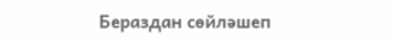Бераздан сөйләшеп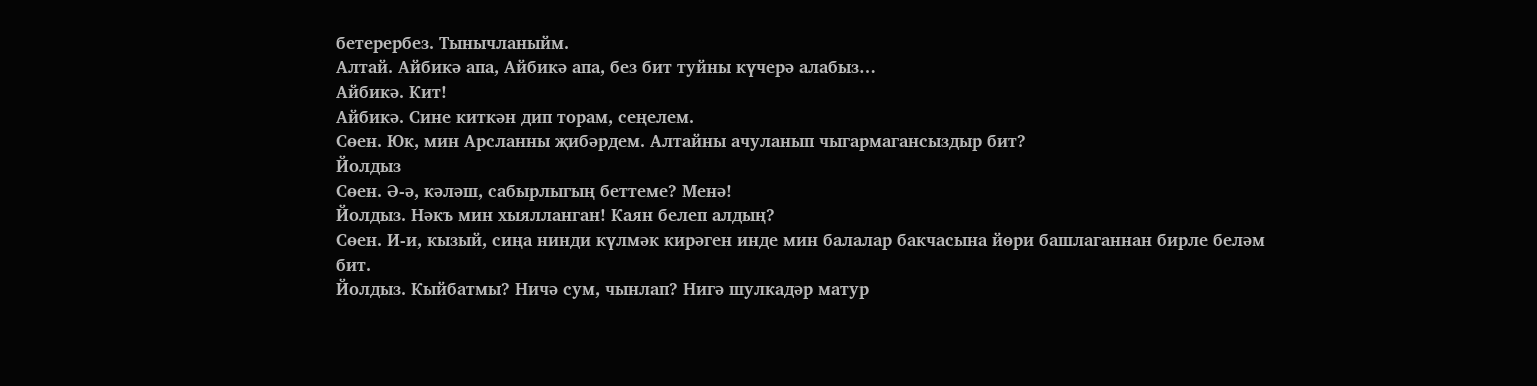бетерербез. Тынычланыйм.
Алтай. Айбикә апа, Айбикә апа, без бит туйны күчерә алабыз…
Айбикә. Кит!
Айбикә. Сине киткән дип торам, сеңелем.
Сөен. Юк, мин Арсланны җибәрдем. Алтайны ачуланып чыгармагансыздыр бит?
Йолдыз
Сөен. Ә-ә, кәләш, сабырлыгың беттеме? Менә!
Йолдыз. Нәкъ мин хыялланган! Каян белеп алдың?
Сөен. И-и, кызый, сиңа нинди күлмәк кирәген инде мин балалар бакчасына йөри башлаганнан бирле беләм бит.
Йолдыз. Кыйбатмы? Ничә сум, чынлап? Нигә шулкадәр матур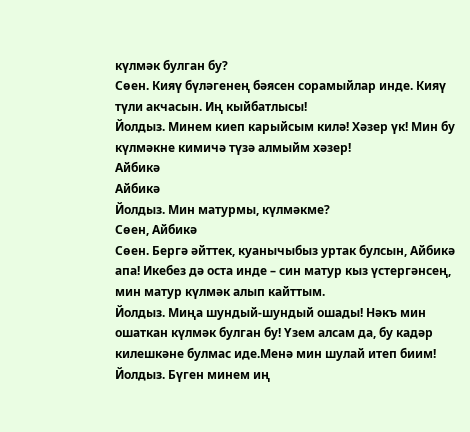күлмәк булган бу?
Сөен. Кияү бүләгенең бәясен сорамыйлар инде. Кияү түли акчасын. Иң кыйбатлысы!
Йолдыз. Минем киеп карыйсым килә! Хәзер үк! Мин бу күлмәкне кимичә түзә алмыйм хәзер!
Айбикә
Айбикә
Йолдыз. Мин матурмы, күлмәкме?
Сөен, Айбикә
Сөен. Бергә әйттек, куанычыбыз уртак булсын, Айбикә апа! Икебез дә оста инде – син матур кыз үстергәнсең, мин матур күлмәк алып кайттым.
Йолдыз. Миңа шундый-шундый ошады! Нәкъ мин ошаткан күлмәк булган бу! Үзем алсам да, бу кадәр килешкәне булмас иде.Менә мин шулай итеп биим!
Йолдыз. Бүген минем иң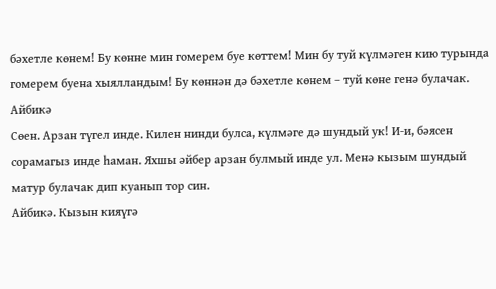бәхетле көнем! Бу көнне мин гомерем буе көттем! Мин бу туй күлмәген кию турында гомерем буена хыялландым! Бу көннән дә бәхетле көнем – туй көне генә булачак.
Айбикә
Сөен. Арзан түгел инде. Килен нинди булса, күлмәге дә шундый ук! И-и, бәясен сорамагыз инде һаман. Яхшы әйбер арзан булмый инде ул. Менә кызым шундый матур булачак дип куанып тор син.
Айбикә. Кызын кияүгә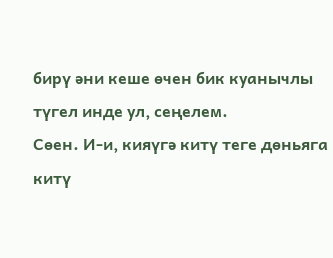бирү әни кеше өчен бик куанычлы түгел инде ул, сеңелем.
Сөен. И-и, кияүгә китү теге дөньяга китү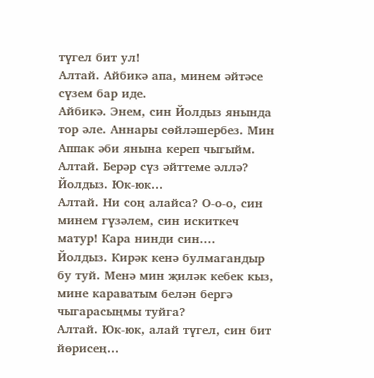түгел бит ул!
Алтай. Айбикә апа, минем әйтәсе сүзем бар иде.
Айбикә. Энем, син Йолдыз янында тор әле. Аннары сөйләшербез. Мин Аппак әби янына кереп чыгыйм.
Алтай. Берәр сүз әйттеме әллә?
Йолдыз. Юк-юк…
Алтай. Ни соң алайса? О-о-о, син минем гүзәлем, син искиткеч матур! Кара нинди син....
Йолдыз. Кирәк кенә булмагандыр бу туй. Менә мин җиләк кебек кыз, мине караватым белән бергә чыгарасыңмы туйга?
Алтай. Юк-юк, алай түгел, син бит йөрисең…